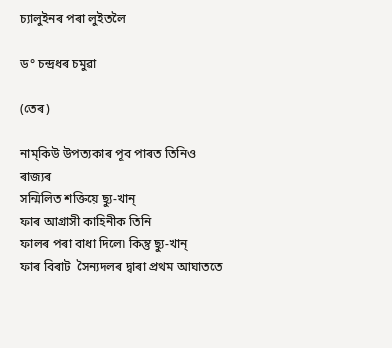চ্যালুইনৰ পৰা লুইতলৈ

ড° চন্দ্ৰধৰ চমুৱা

(তেৰ)

নাম্‌কিউ উপত্যকাৰ পূব পাৰত তিনিও ৰাজ্যৰ
সন্মিলিত শক্তিয়ে ছ্যু-খান্‌
ফাৰ আগ্ৰাসী কাহিনীক তিনি
ফালৰ পৰা বাধা দিলে৷ কিন্তু ছ্যু-খান্‌
ফাৰ বিৰাট  সৈন্যদলৰ দ্বাৰা প্ৰথম আঘাততে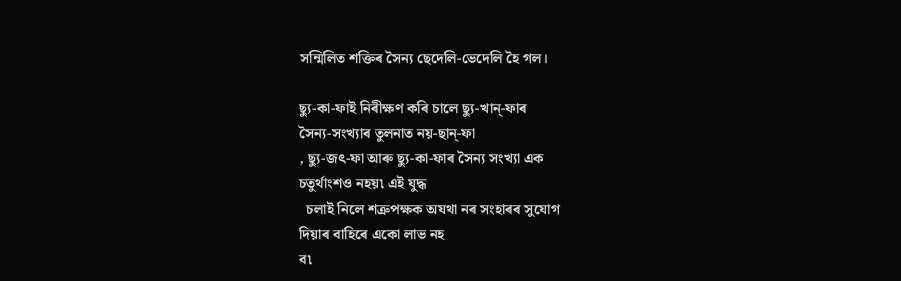সন্মিলিত শক্তিৰ সৈন্য ছেদেলি-ভেদেলি হৈ গল।

ছ্যু-কা-ফাই নিৰীক্ষণ কৰি চালে ছ্যু-খান্‌-ফাৰ
সৈন্য-সংখ্যাৰ তুলনাত নয়-ছান্‌-ফা
, ছ্যু-জৎ-ফা আৰু ছ্যু-কা-ফাৰ সৈন্য সংখ্যা এক
চতুৰ্থাংশও নহয়৷ এই যুদ্ধ
  চলাই নিলে শত্ৰুপক্ষক অযথা নৰ সংহাৰৰ সুযোগ
দিয়াৰ বাহিৰে একো লাভ নহ
ব৷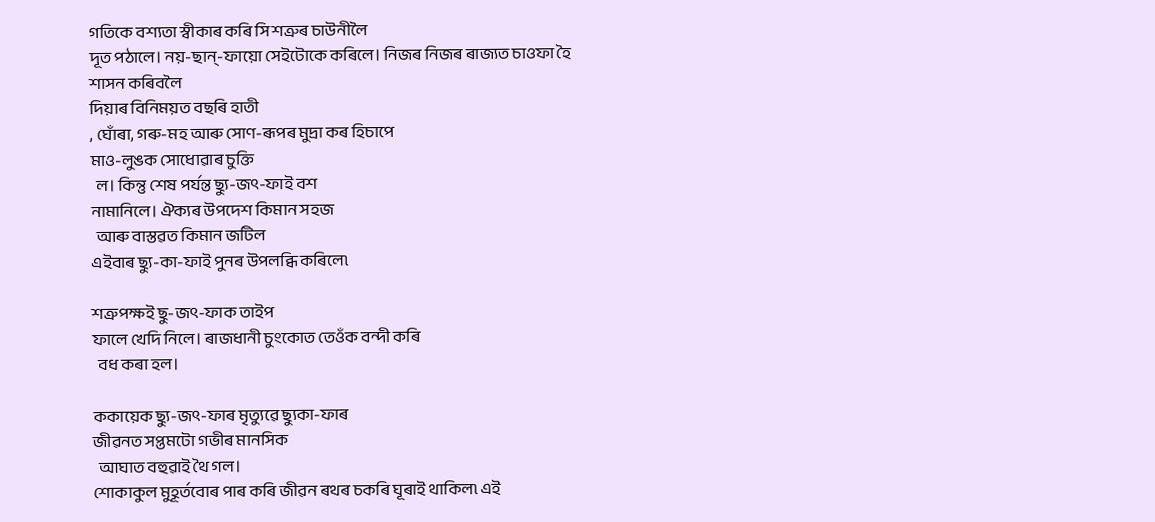গতিকে বশ্যতা স্বীকাৰ কৰি সি শত্ৰুৰ চাউনীলৈ
দূত পঠালে। নয়-ছান্‌-ফায়ো সেইটোকে কৰিলে। নিজৰ নিজৰ ৰাজ্যত চাওফা হৈ শাসন কৰিবলৈ
দিয়াৰ বিনিময়ত বছৰি হাতী
, ঘোঁৰা, গৰু-মহ আৰু সোণ-ৰূপৰ মুদ্ৰা কৰ হিচাপে
মাও-লুঙক সোধোৱাৰ চুক্তি
  ল। কিন্তু শেষ পৰ্যন্ত ছ্যু-জৎ-ফাই বশ
নামানিলে। ঐক্যৰ উপদেশ কিমান সহজ
  আৰু বাস্তৱত কিমান জটিল
এইবাৰ ছ্যু-কা-ফাই পুনৰ উপলব্ধি কৰিলে৷

শত্ৰুপক্ষই ছু-জৎ-ফাক তাইপ
ফালে খেদি নিলে। ৰাজধানী চুংকোত তেওঁক বন্দী কৰি
  বধ কৰা হল।

ককায়েক ছ্যু-জৎ-ফাৰ মৃত্যুৱে ছ্যুকা-ফাৰ
জীৱনত সপ্তমটো গভীৰ মানসিক
  আঘাত বহুৱাই থৈ গল।
শোকাকুল মুহূৰ্তবোৰ পাৰ কৰি জীৱন ৰথৰ চকৰি ঘূৰাই থাকিল৷ এই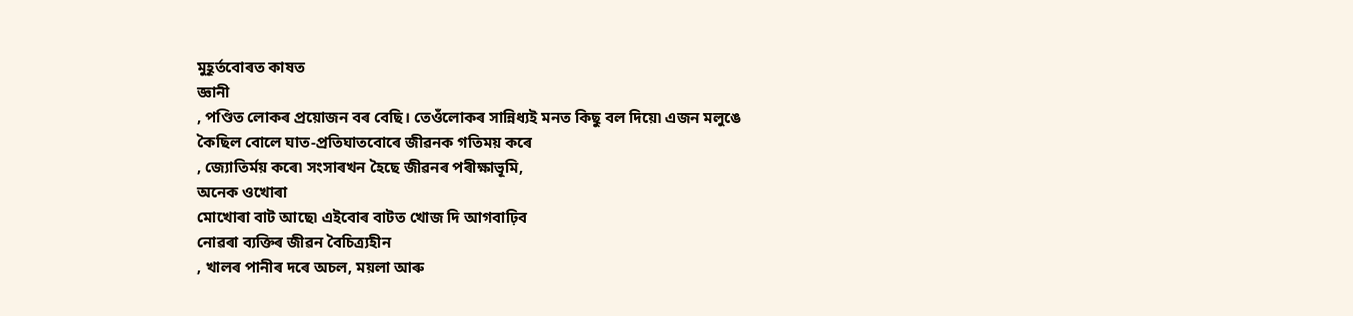মুহূৰ্তবোৰত কাষত
জ্ঞানী
, পণ্ডিত লোকৰ প্ৰয়োজন বৰ বেছি। তেওঁলোকৰ সান্নিধ্যই মনত কিছু বল দিয়ে৷ এজন মলুঙে
কৈছিল বোলে ঘাত-প্রতিঘাতবোৰে জীৱনক গতিময় কৰে
, জ্যোতিৰ্ময় কৰে৷ সংসাৰখন হৈছে জীৱনৰ পৰীক্ষাভূমি,
অনেক ওখোৰা
মোখোৰা বাট আছে৷ এইবোৰ বাটত খোজ দি আগবাঢ়িব
নোৱৰা ব্যক্তিৰ জীৱন বৈচিত্ৰ্যহীন
, খালৰ পানীৰ দৰে অচল, ময়লা আৰু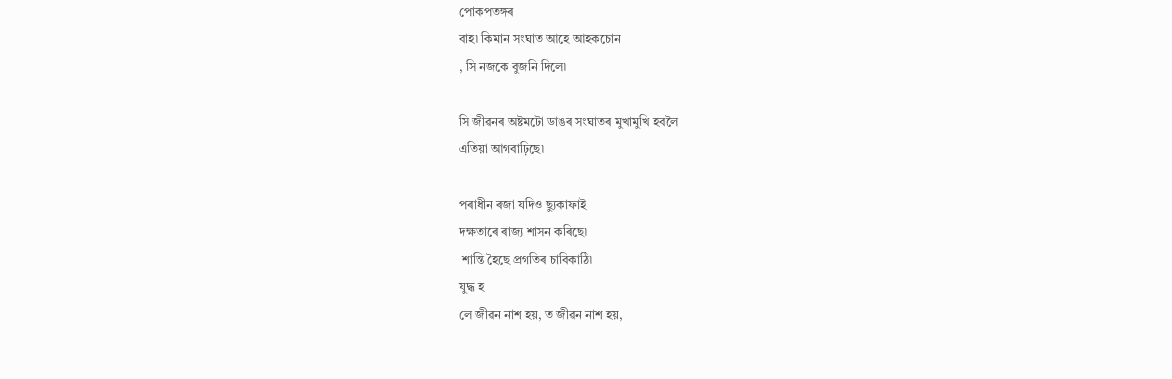পোকপতঙ্গৰ
বাহ৷ কিমান সংঘাত আহে আহকচোন
, সি নজকে বুজনি দিলে৷

সি জীৱনৰ অষ্টমটো ডাঙৰ সংঘাতৰ মুখামুখি হবলৈ
এতিয়া আগবাঢ়িছে৷

পৰাধীন ৰজা যদিও ছ্যুকাফাই
দক্ষতাৰে ৰাজ্য শাসন কৰিছে৷
 শান্তি হৈছে প্ৰগতিৰ চাবিকাঠি৷
যুদ্ধ হ
লে জীৱন নাশ হয়, ত জীৱন নাশ হয়,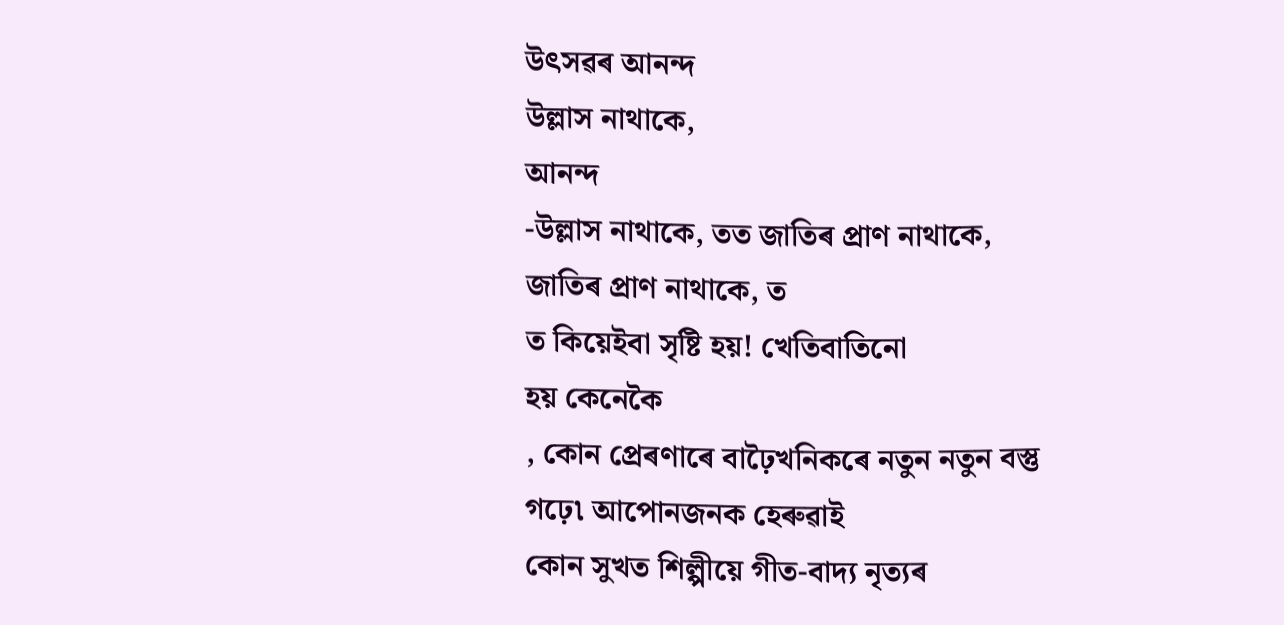উৎসৱৰ আনন্দ
উল্লাস নাথাকে,
আনন্দ
-উল্লাস নাথাকে, তত জাতিৰ প্ৰাণ নাথাকে,
জাতিৰ প্ৰাণ নাথাকে, ত
ত কিয়েইবা সৃষ্টি হয়! খেতিবাতিনো
হয় কেনেকৈ
, কোন প্ৰেৰণাৰে বাঢ়ৈখনিকৰে নতুন নতুন বস্তু গঢ়ে৷ আপোনজনক হেৰুৱাই
কোন সুখত শিল্পীয়ে গীত-বাদ্য নৃত্যৰ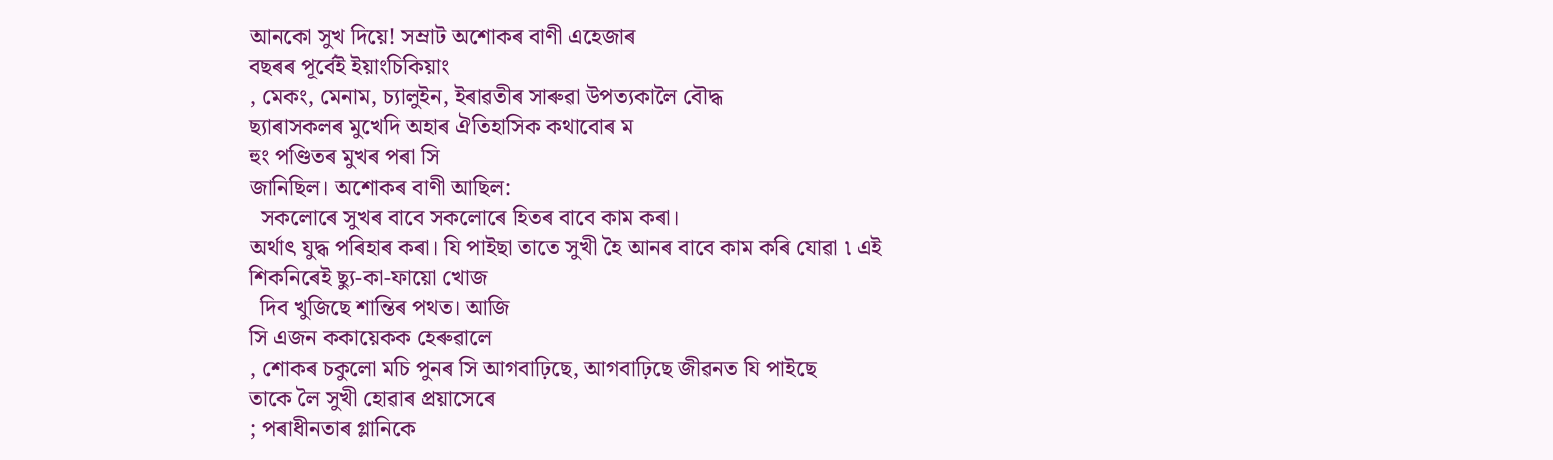আনকো সুখ দিয়ে! সম্ৰাট অশোকৰ বাণী এহেজাৰ
বছৰৰ পূৰ্বেই ইয়াংচিকিয়াং
, মেকং, মেনাম, চ্যালুইন, ইৰাৱতীৰ সাৰুৱা উপত্যকালৈ বৌদ্ধ
ছ্যাৰাসকলৰ মুখেদি অহাৰ ঐতিহাসিক কথাবোৰ ম
হুং পণ্ডিতৰ মুখৰ পৰা সি
জানিছিল। অশোকৰ বাণী আছিল:
  সকলোৰে সুখৰ বাবে সকলোৰে হিতৰ বাবে কাম কৰা।
অৰ্থাৎ যুদ্ধ পৰিহাৰ কৰা। যি‍ পাইছা তাতে সুখী হৈ আনৰ বাবে কাম কৰি যোৱা ৷ এই
শিকনিৰেই ছ্যু-কা-ফায়ো খোজ
  দিব খুজিছে শান্তিৰ পথত। আজি
সি এজন ককায়েকক হেৰুৱালে
, শোকৰ চকুলো মচি পুনৰ সি আগবাঢ়িছে, আগবাঢ়িছে জীৱনত যি পাইছে
তাকে লৈ সুখী হোৱাৰ প্রয়াসেৰে
; পৰাধীনতাৰ গ্লানিকে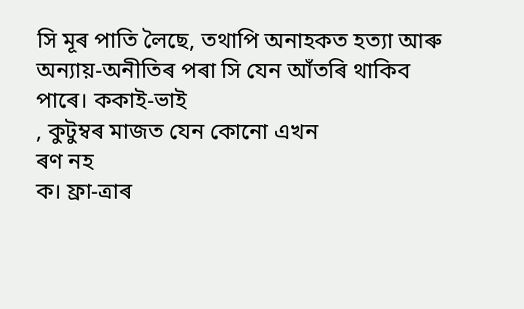সি মূৰ পাতি লৈছে, তথাপি অনাহকত হত্যা আৰু
অন্যায়-অনীতিৰ পৰা সি যেন আঁতৰি থাকিব পাৰে। ককাই-ভাই
, কুটুম্বৰ মাজত যেন কোনো এখন
ৰণ নহ
ক। ফ্ৰা-ত্ৰাৰ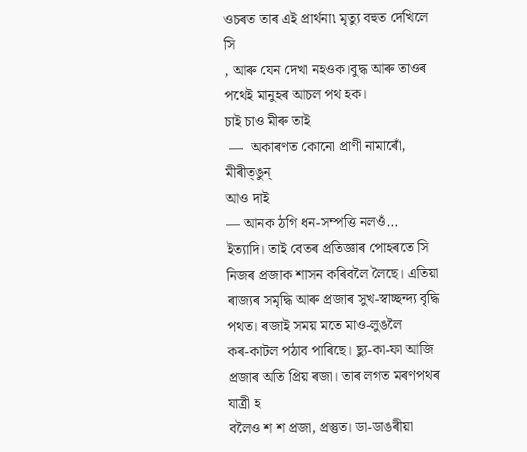ওচৰত তাৰ এই প্ৰাৰ্থনা৷ মৃত্যু বহুত দেখিলে
সি
, আৰু যেন দেখা নহওক।বুদ্ধ আৰু তাওৰ পথেই মানুহৰ আচল পথ হক।
চাই চাও মীৰু তাই
 —  অকাৰণত কোনো প্রাণী নামাৰোঁ, মীৰীত্‌ঙুন্‌
আও দাই
— আনক ঠগি ধন-সম্পত্তি নলওঁ…
ইত্যাদি। তাই বেতৰ প্ৰতিজ্ঞাৰ পোহৰতে সি নিজৰ প্রজাক শাসন কৰিবলৈ লৈছে। এতিয়া
ৰাজ্যৰ সমৃদ্ধি আৰু প্রজাৰ সুখ-স্বাচ্ছন্দ্য বৃদ্ধি পথত। ৰজাই সময় মতে মাও-লুঙলৈ
কৰ-কাটল পঠাব পাৰিছে। ছ্যু-কা-ফা আজি প্ৰজাৰ অতি প্রিয় ৰজা। তাৰ লগত মৰণপথৰ
যাত্ৰী হ
বলৈও শ শ প্ৰজা, প্ৰস্তুত। ডা-ডাঙৰীয়া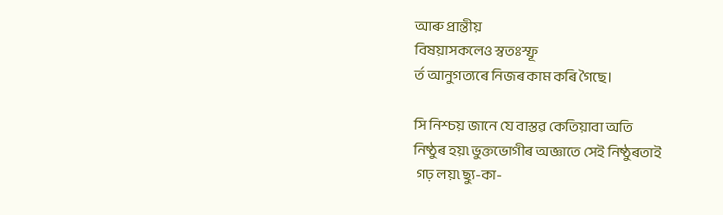আৰু প্ৰান্তীয়
বিষয়াসকলেও স্বতঃস্ফূ
ৰ্ত আনুগত্যৰে নিজৰ কাম কৰি গৈছে।

সি নিশ্চয় জানে যে বাস্তৱ কেতিয়াবা অতি
নিষ্ঠুৰ হয়৷ ভুক্তভোগীৰ অজ্ঞাতে সেই নিষ্ঠুৰতাই
 গঢ় লয়৷ ছ্যু-কা-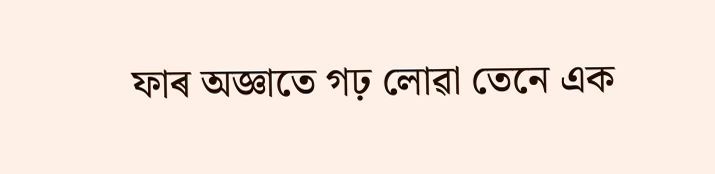ফাৰ অজ্ঞাতে গঢ় লোৱা তেনে এক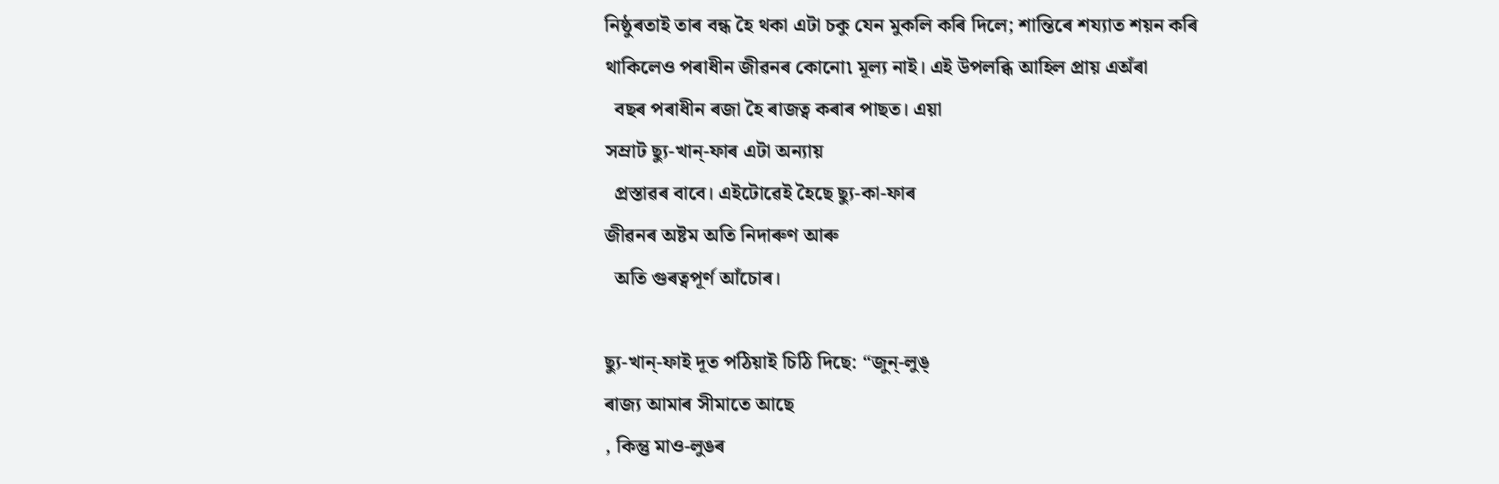নিষ্ঠুৰতাই তাৰ বন্ধ হৈ থকা এটা চকু যেন মুকলি কৰি দিলে; শান্তিৰে শয্যাত শয়ন কৰি
থাকিলেও পৰাধীন জীৱনৰ কোনো৷ মূল্য নাই। এই উপলব্ধি আহিল প্রায় এঅঁৰা
  বছৰ পৰাধীন ৰজা হৈ ৰাজত্ব কৰাৰ পাছত। এয়া
সম্ৰাট ছ্যু-খান্‌-ফাৰ এটা অন্যায়
  প্ৰস্তাৱৰ বাবে। এইটোৱেই হৈছে ছ্যু-কা-ফাৰ
জীৱনৰ অষ্টম অতি নিদাৰুণ আৰু
  অতি গুৰত্বপূৰ্ণ আঁচোৰ।

ছ্যু-খান্‌-ফাই দূত পঠিয়াই চিঠি দিছে: “জুন্‌-লুঙ্
ৰাজ্য আমাৰ সীমাতে আছে
, কিন্তু মাও-লুঙৰ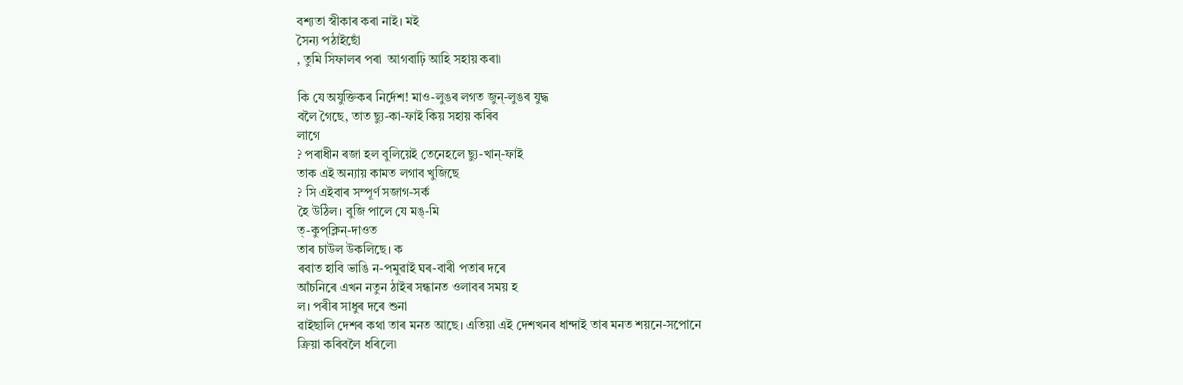বশ্যতা স্বীকাৰ কৰা নাই। মই
সৈন্য পঠাইছোঁ
, তুমি সিফালৰ পৰা  আগবাঢ়ি আহি সহায় কৰা৷

কি যে অযুক্তিকৰ নিৰ্দেশ! মাও-লুঙৰ লগত জুন্‌-লুঙৰ যুদ্ধ
বলৈ গৈছে, তাত ছ্যু-কা-ফাই কিয় সহায় কৰিব
লাগে
? পৰাধীন ৰজা হল বুলিয়েই তেনেহলে ছ্যু-খান্‌-ফাই
তাক এই অন্যায় কামত লগাব খুজিছে
? সি এইবাৰ সম্পূৰ্ণ সজাগ-সৰ্ক
হৈ উঠিল। বুজি পালে যে মঙ্-মি
ত্‌‌-কুপ্‌ক্লিন্‌-দাওত
তাৰ চাউল উকলিছে। ক
ৰবাত হাবি ভাঙি ন-পমুৱাই ঘৰ-বাৰী পতাৰ দৰে
আঁচনিৰে এখন নতুন ঠাইৰ সন্ধানত ওলাবৰ সময় হ
ল। পৰীৰ সাধুৰ দৰে শুনা
ৱাইছালি দেশৰ কথা তাৰ মনত আছে। এতিয়া এই দেশখনৰ ধান্দাই তাৰ মনত শয়নে-সপোনে
ক্ৰিয়া কৰিবলৈ ধৰিলে৷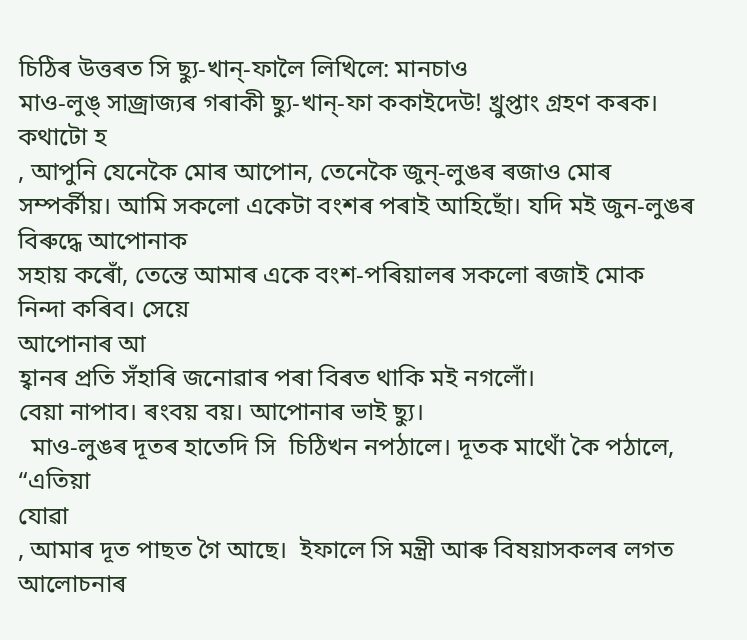চিঠিৰ উত্তৰত সি ছ্যু-খান্‌-ফালৈ লিখিলে: মানচাও
মাও-লুঙ্‌ সাজ্ৰাজ্যৰ গৰাকী ছ্যু-খান্‌-ফা ককাইদেউ! খ্ৰুপ্তাং গ্ৰহণ কৰক। কথাটো হ
, আপুনি যেনেকৈ মোৰ আপোন, তেনেকৈ জুন্‌-লুঙৰ ৰজাও মোৰ
সম্পৰ্কীয়। আমি সকলো একেটা বংশৰ পৰাই আহিছোঁ। যদি মই জুন-লুঙৰ বিৰুদ্ধে আপোনাক
সহায় কৰোঁ, তেন্তে আমাৰ একে বংশ-পৰিয়ালৰ সকলো ৰজাই মোক নিন্দা কৰিব। সেয়ে
আপোনাৰ আ
হ্বানৰ প্রতি সঁহাৰি জনোৱাৰ পৰা বিৰত থাকি মই নগলোঁ।
বেয়া নাপাব। ৰংবয় বয়। আপোনাৰ ভাই ছ্যু।
  মাও-লুঙৰ দূতৰ হাতেদি সি  চিঠিখন নপঠালে। দূতক মাথোঁ কৈ পঠালে, “এতিয়া
যোৱা
, আমাৰ দূত পাছত গৈ আছে।  ইফালে সি মন্ত্ৰী আৰু বিষয়াসকলৰ লগত আলোচনাৰ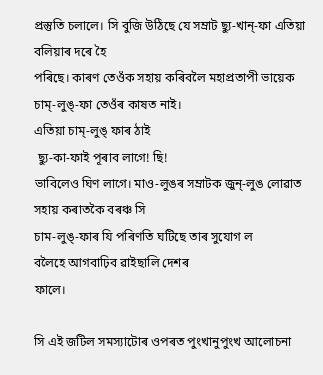প্রস্তুতি চলালে। সি বুজি উঠিছে যে সম্ৰাট ছ্যু-খান্‌-ফা এতিয়া বলিয়াৰ দৰে হৈ
পৰিছে। কাৰণ তেওঁক সহায় কৰিবলৈ মহাপ্ৰতাপী ভায়েক চাম্‌-লুঙ্‌-ফা তেওঁৰ কাষত নাই।
এতিয়া চাম্‌-লুঙ্‌ ফাৰ ঠাই
 ছ্যু-কা-ফাই পূৰাব লাগে! ছি!
ভাবিলেও ঘিণ লাগে। মাও-লুঙৰ সম্ৰাটক জুন্‌-লুঙ লোৱাত সহায় কৰাতকৈ বৰঞ্চ সি
চাম-লুঙ্‌-ফাৰ যি পৰিণতি ঘটিছে তাৰ সুযোগ ল
বলৈহে আগবাঢ়িব ৱাইছালি দেশৰ
ফালে।

সি এই জটিল সমস্যাটোৰ ওপৰত পুংখানুপুংখ আলোচনা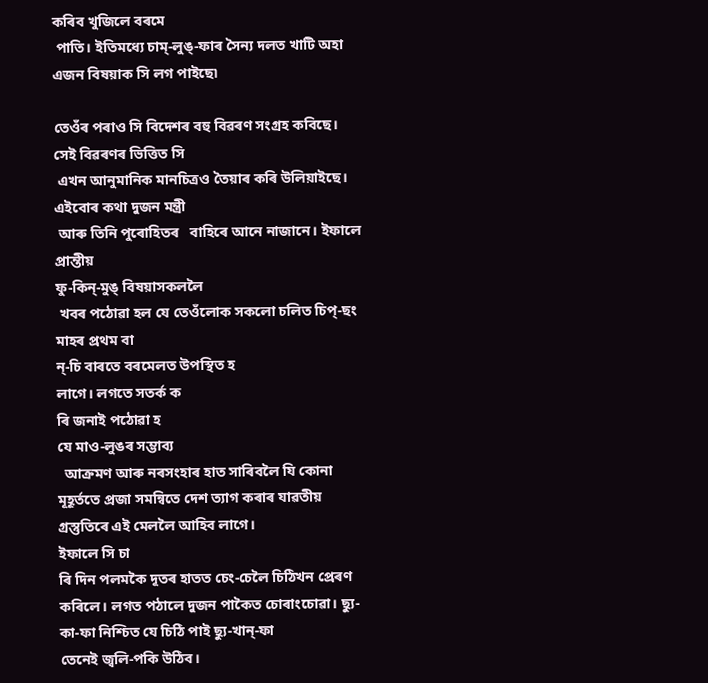কৰিব খুজিলে বৰমে
 পাতি। ইতিমধ্যে চাম্‌-লুঙ্‌-ফাৰ সৈন্য দলত খাটি অহা এজন বিষয়াক সি লগ পাইছে৷

তেওঁৰ পৰাও সি বিদেশৰ বহু বিৱৰণ সংগ্ৰহ কবিছে।
সেই বিৱৰণৰ ভিত্তিত সি
 এখন আনুমানিক মানচিত্রও তৈয়াৰ কৰি উলিয়াইছে।
এইবোৰ কথা দুজন মন্ত্ৰী
 আৰু তিনি পুৰোহিতৰ   বাহিৰে আনে নাজানে। ইফালে প্ৰান্তীয়
ফু-কিন্-মুঙ্‌ বিষয়াসকললৈ
 খবৰ পঠোৱা হল যে তেওঁলোক সকলো চলিত চিপ্‌-ছং
মাহৰ প্রথম বা
ন্‌-চি বাৰতে বৰমেলত উপস্থিত হ
লাগে। লগতে সতৰ্ক ক
ৰি জনাই পঠোৱা হ
যে মাও-লুঙৰ সম্ভাব্য
  আক্রমণ আৰু নৰসংহাৰ হাত সাৰিবলৈ যি কোনা
মূহূৰ্ততে প্রজা সমন্বিতে দেশ ত্যাগ কৰাৰ যাৱতীয় গ্রস্তুতিৰে এই মেললৈ আহিব লাগে।
ইফালে সি চা
ৰি দিন পলমকৈ দূতৰ হাতত চেং-চেলৈ চিঠিখন প্ৰেৰণ
কৰিলে। লগত পঠালে দুজন পাকৈত চোৰাংচোৱা। ছ্যু-কা-ফা নিশ্চিত যে চিঠি পাই ছ্যু-খান্‌-ফা
তেনেই জ্বলি-পকি উঠিব।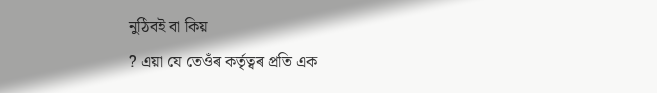নুঠিবই বা কিয়
? এয়া যে তেওঁৰ কৰ্তৃত্বৰ প্ৰতি এক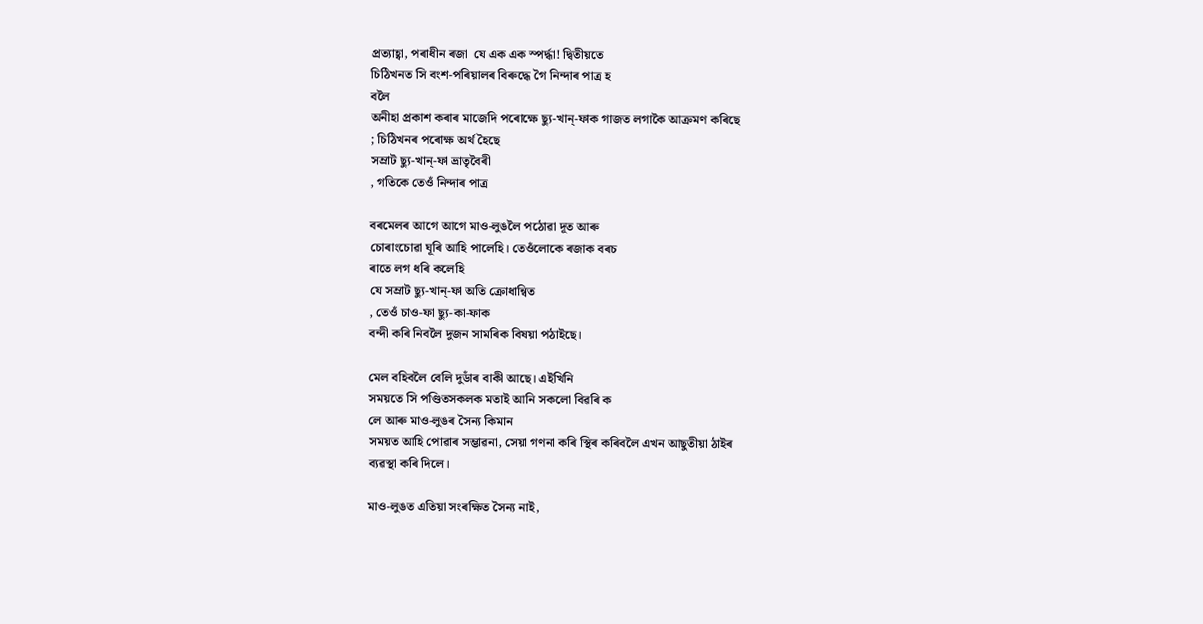প্ৰত্যাহ্বা, পৰাধীন ৰজা  যে এক এক স্পৰ্দ্ধা! দ্বিতীয়তে
চিঠিখনত সি বংশ-পৰিয়ালৰ বিৰুদ্ধে গৈ নিন্দাৰ পাত্ৰ হ
বলৈ
অনীহা প্ৰকাশ কৰাৰ মাজেদি পৰোক্ষে ছ্যু-খান্‌-ফাক গাজত লগাকৈ আক্ৰমণ কৰিছে
; চিঠিখনৰ পৰোক্ষ অৰ্থ হৈছে
সম্ৰাট ছ্যু-খান্‌-ফা ভ্ৰাতৃবৈৰী
, গতিকে তেওঁ নিন্দাৰ পাত্ৰ

বৰমেলৰ আগে আগে মাও-লুঙলৈ পঠোৱা দূত আৰু
চোৰাংচোৱা ঘূৰি আহি পালেহি। তেওঁলোকে ৰজাক বৰচ
ৰাতে লগ ধৰি কলেহি
যে সম্ৰাট ছ্যু-খান্‌-ফা অতি ক্ৰোধান্বিত
, তেওঁ চাও-ফা ছ্যু-কা-ফাক
বন্দী কৰি নিবলৈ দুজন সামৰিক বিষয়া পঠাইছে।

মেল বহিবলৈ বেলি দুডাঁৰ বাকী আছে। এইখিনি
সময়তে সি পণ্ডিতসকলক মতাই আনি সকলো বিৱৰি ক
লে আৰু মাও-লুঙৰ সৈন্য কিমান
সময়ত আহি পোৱাৰ সম্ভাৱনা, সেয়া গণনা কৰি স্থিৰ কৰিবলৈ এখন আছুতীয়া ঠাইৰ
ব্যৱস্থা কৰি দিলে।

মাও-লুঙত এতিয়া সংৰক্ষিত সৈন্য নাই,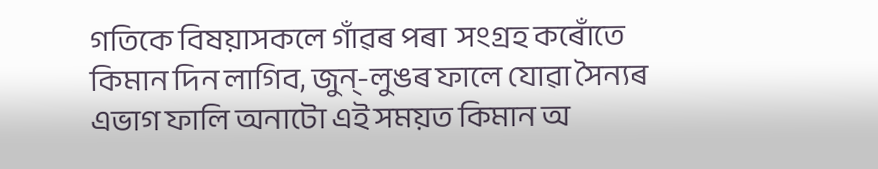গতিকে বিষয়াসকলে গাঁৱৰ পৰা  সংগ্ৰহ কৰোঁতে কিমান দিন লাগিব, জুন্‌-লুঙৰ ফালে যোৱা সৈন্যৰ
এভাগ ফালি অনাটো এই সময়ত কিমান অ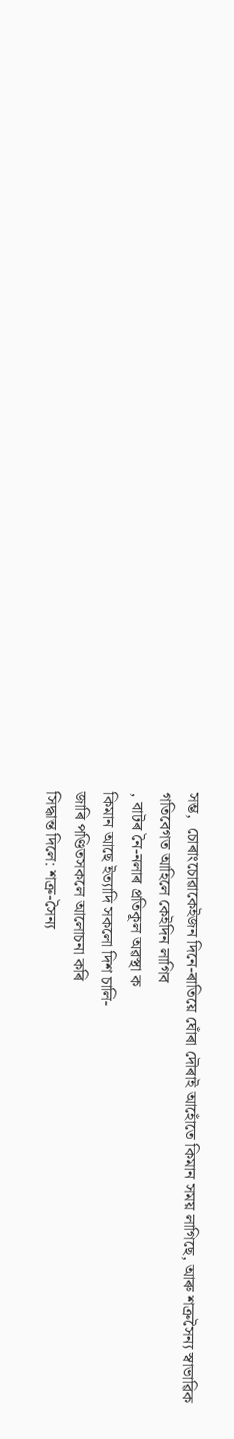সম্ভ,  চোৰাংচোৱাকেইজন দিনে-ৰাতিয়ে ঘোঁৰা দৌৰাই আহোঁতে কিমান সময় লাগিছে, আৰু শত্ৰুসৈন্য স্বাভাৱিক
গতিবেগত আহিলে কেইদিন লাগিব
, বাটৰ নৈ-নলাৰ প্ৰতিকূল অৱস্থা ক
কিমান আছে ইত্যাদি সকলো দিশ চালি-
জাৰি পণ্ডিতসকলে আলোচনা কৰি
সিদ্ধান্ত দিলে: শত্ৰু-সৈন্য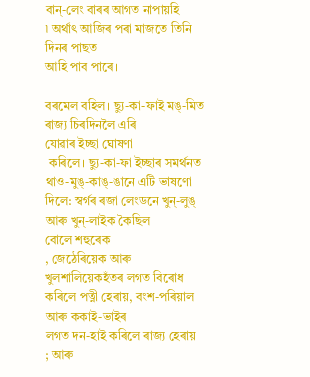বান্‌-লেং বাৰৰ আগত নাপায়হি
৷ অৰ্থাৎ আজিৰ পৰা মাজতে তিনি দিনৰ পাছত
আহি পাব পাৰে।

বৰমেল বহিল। ছ্যু-কা-ফাই মঙ্-মিত ৰাজ্য চিৰদিনলৈ এৰি
যোৱাৰ ইচ্ছা ঘোষণা
 কৰিলে। ছ্যু-কা-ফা ইচ্ছাৰ সমৰ্থনত থাও-মুঙ্‌-কাঙ্‌-ঙানে এটি ভাষণো দিলে: স্বৰ্গৰ ৰজা লেংডনে খুন্‌-লুঙ্‌ আৰু খুন্‌-লাইক কৈছিল
বোলে শহুৰেক
, জেঠেৰিয়েক আৰু  খুলশালিয়েকহঁতৰ লগত বিৰোধ কৰিলে পত্নী হেৰায়, বংশ-পৰিয়াল আৰু ককাই-ভাইৰ
লগত দন-হাই কৰিলে ৰাজ্য হেৰায়
; আৰু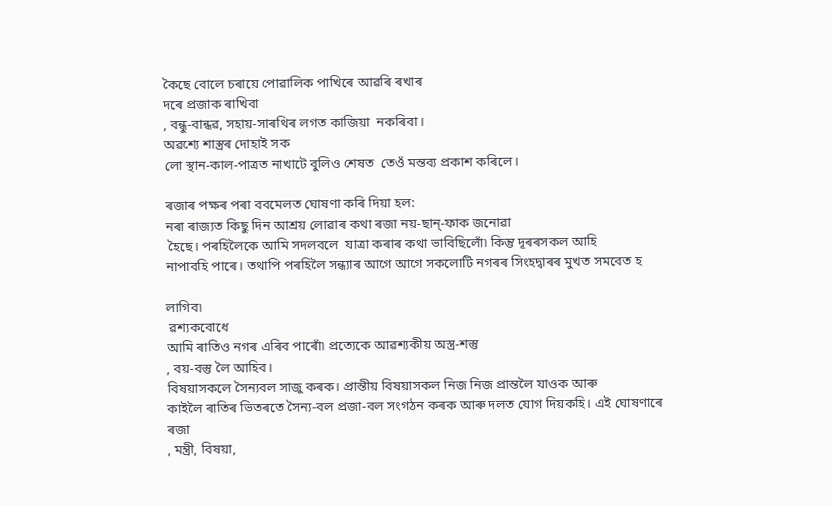কৈছে বোলে চৰায়ে পোৱালি‍ক পাখিৰে আৱৰি ৰখাৰ
দৰে প্রজাক ৰাখিবা
, বন্ধু-বান্ধৱ, সহায়-সাৰথিৰ লগত কাজিয়া  নকৰিবা।
অৱশ্যে শাস্ত্ৰৰ দোহাই সক
লো স্থান-কাল-পাত্ৰত নাখাটে বুলিও শেষত  তে‍ওঁ মন্তব্য প্ৰকাশ কৰিলে।

ৰজাৰ পক্ষৰ পৰা ববমেলত ঘোষণা কৰি দিয়া হল:
নৰা ৰাজ্যত কিছু দিন আশ্ৰয় লোৱাৰ কথা ৰজা নয়-ছান্‌-ফাক জনোৱা
 হৈছে। পৰহিলৈকে আমি সদলবলে  যাত্ৰা কৰাৰ কথা ভাবিছিলোঁ৷ কিন্তু দূৰৰসকল আহি
নাপাবহি পাৰে। তথাপি পৰহিলৈ সন্ধ্যাৰ আগে আগে সকলোটি নগৰৰ সিংহদ্বাৰৰ মুখত সমবেত হ

লাগিব৷
 ৱশ্যকবোধে
আমি ৰাতিও নগৰ এৰিব পাৰোঁ৷ প্ৰত্যেকে আৱশ্যকীয় অস্ত্ৰ-শস্তু
, বয়-বস্তু লৈ আহিব।
বিষয়াসকলে সৈন্যবল সাজু কৰক। প্রান্তীয় বিষয়াসকল নিজ নিজ প্ৰান্তলৈ যাওক আৰু
কাইলৈ ৰাতিৰ ভিতৰতে সৈন্য-বল প্ৰজা-বল সংগঠন কৰক আৰু দলত যোগ দিয়কহি। এই ঘোষণাৰে
ৰজা
, মন্ত্ৰী, বিষয়া,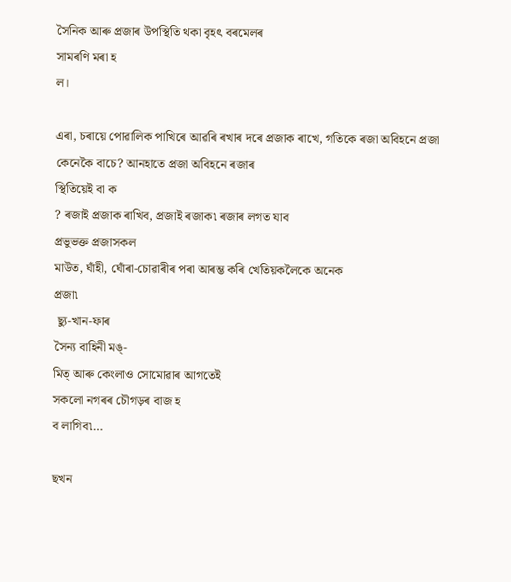সৈনিক আৰু প্রজাৰ উপস্থিতি থকা বৃহৎ বৰমেলৰ
সামৰণি মৰা হ
ল।

এৰা, চৰায়ে পোৱালি‍ক পাখিৰে আৱৰি ৰখাৰ দৰে প্ৰজাক ৰাখে, গতিকে ৰজা অবিহনে প্রজা কেনেকৈ বাচে? আনহাতে প্ৰজা অবিহনে ৰজাৰ
স্থিতিয়েই বা ক
? ৰজাই প্রজাক ৰাখিব, প্ৰজাই ৰজাক৷ ৰজাৰ লগত যাব
প্ৰভুভক্ত প্ৰজাসকল
মাউত, ঘাঁহী, ঘোঁৰা-চোৱাৰীৰ পৰা আৰম্ভ কৰি খেতিয়কলৈকে অনেক
প্ৰজা৷
 ছ্যু-খান-ফাৰ
সৈন্য বাহিনী মঙ্‌-
মিত্‌ আৰু কেংলাও সোমোৱাৰ আগতেই
সকলো নগৰৰ চৌগড়ৰ বাজ হ
ব লাগিব৷…

ছখন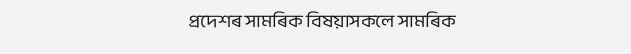প্ৰদেশৰ সামৰিক বিষয়াসকলে সামৰিক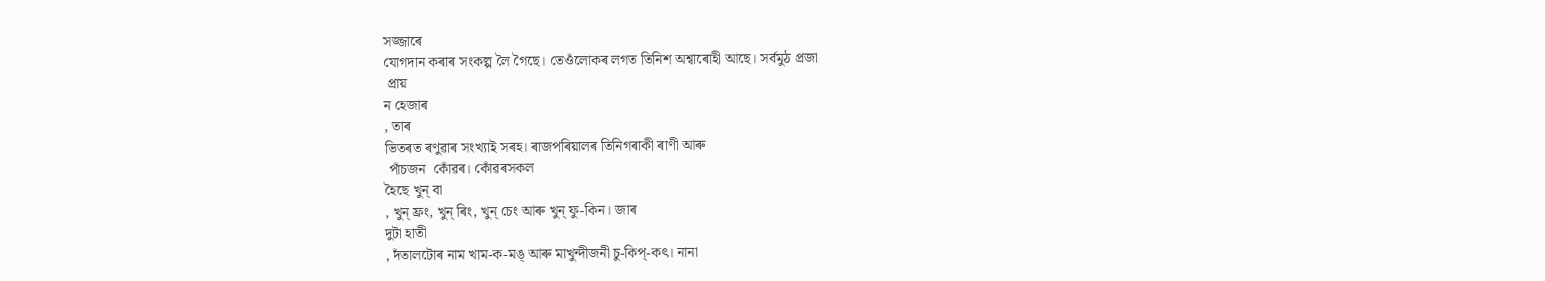সজ্জাৰে
যোগদান কৰাৰ সংকল্প লৈ গৈছে। তেওঁলোকৰ লগত তিনিশ অশ্বাৰোহী আছে। সৰ্বমুঠ প্ৰজা
 প্ৰায়
ন হেজাৰ
, তাৰ
ভিতৰত ৰণুৱাৰ সংখ্যাই সৰহ। ৰাজপৰিয়ালৰ তিনিগৰাকী ৰাণী আৰু
 পাঁচজন  কোঁৱৰ। কোঁৱৰসকল
হৈছে খুন্‌ বা
, খুন্‌ ফ্ৰং, খুন্‌ ৰিং, খুন্‌ চেং আৰু খুন্‌ ফু-কিন। জাৰ
দুটা হাতী
, দঁতালটোৰ নাম খাম-ক-মঙ্‌ আৰু মাখুন্দীজনী চু-কিপ্‌-কৎ। নানা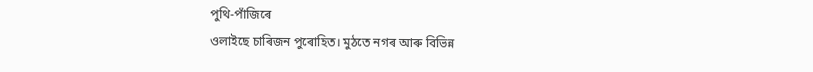পুথি-পাঁজিৰে
ওলাইছে চাৰিজন পুৰোহিত। মুঠতে নগৰ আৰু বিভিন্ন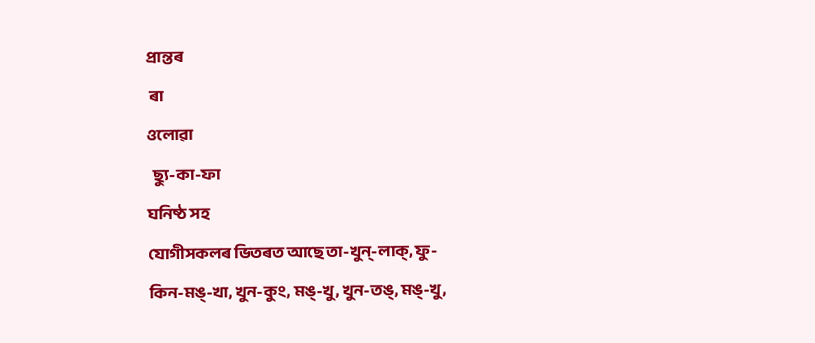প্ৰান্তৰ
 ৰা
ওলোৱা
  ছ্যু-কা-ফা
ঘনিষ্ঠ সহ
যোগীসকলৰ ভিতৰত আছে তা-খুন্‌-লাক্‌, ফু-কিন-মঙ্-খা, খুন-কুং, মঙ্-খু, খুন-তঙ্‌, মঙ্-খু,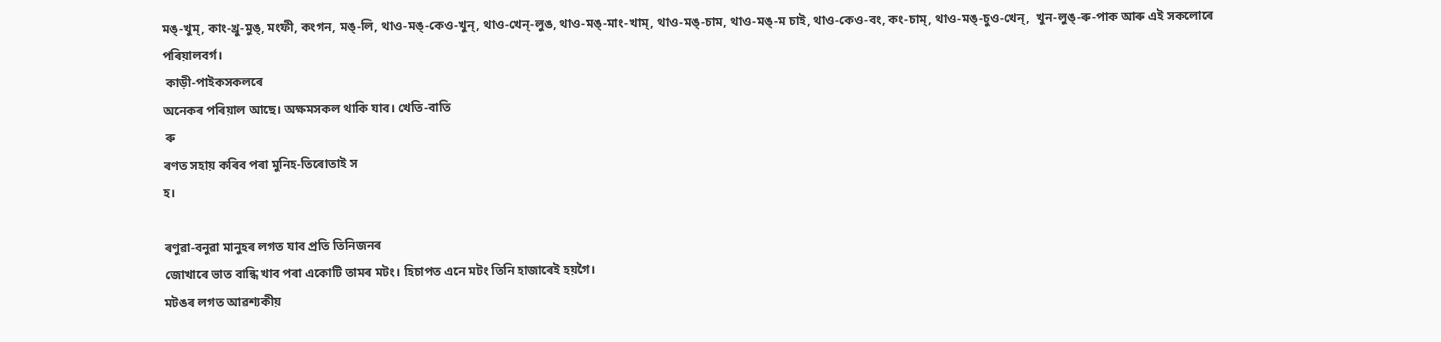মঙ্-খুম্‌, কাং-খ্ৰু-মুঙ্‌, মংফী, কংগন, মঙ্-লি, থাও-মঙ্-কেও-খুন্‌, থাও-খেন্‌-লুঙ, থাও-মঙ্-মাং-খাম্‌, থাও-মঙ্-চাম, থাও-মঙ্-ম চাই, থাও-কেও-বং, কং-চাম্‌, থাও-মঙ্‌-চুও-খেন্‌,  খুন-লুঙ্‌-ৰু-পাক আৰু এই সকলোৰে
পৰিয়ালবৰ্গ।
 কাড়ী-পাইকসকলৰে
অনেকৰ পৰিয়াল আছে। অক্ষমসকল থাকি যাব। খেতি-বাতি
 ৰু
ৰণত সহায় কৰিব পৰা মুনিহ-তিৰোতাই স
হ।

ৰণুৱা-বনুৱা মানুহৰ লগত যাব প্রতি তিনিজনৰ
জোখাৰে ভাত বান্ধি খাব পৰা একোটি তামৰ মটং। হিচাপত এনে মটং তিনি হাজাৰেই হয়গৈ।
মটঙৰ লগত আৱশ্যকীয়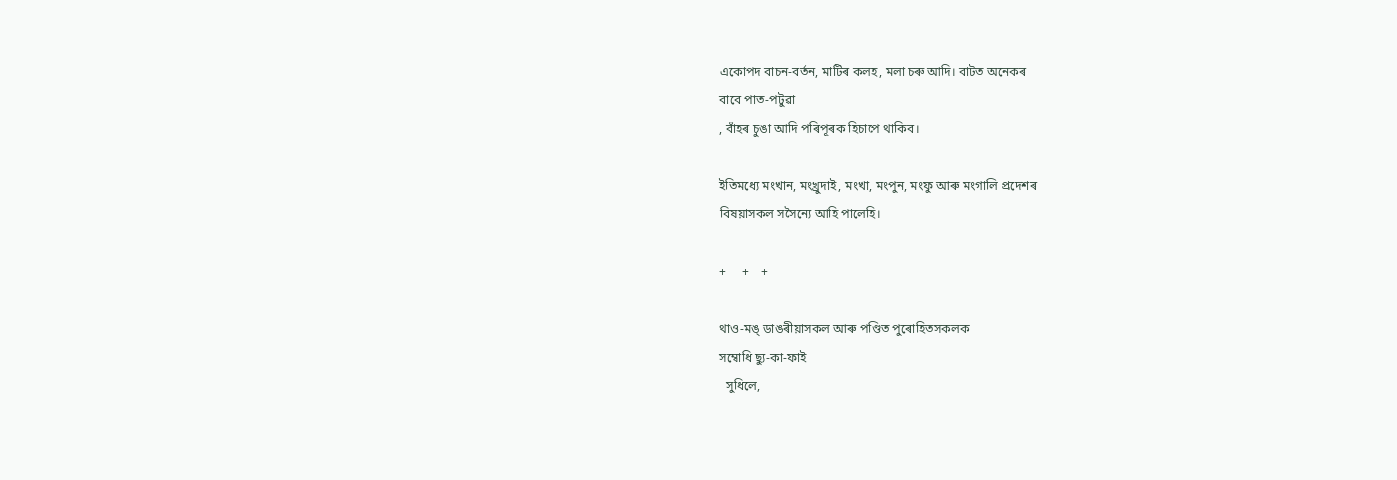একোপদ বাচন-বৰ্তন, মাটিৰ কলহ, মলা চৰু আদি। বাটত অনেকৰ
বাবে পাত-পটুৱা
, বাঁহৰ চুঙা আদি পৰিপূৰক হিচাপে থাকিব।

ইতিমধ্যে মংখান, মংখ্ৰুদাই, মংখা, মংপুন, মংফু আৰু মংগালি প্ৰদেশৰ
বিষয়াসকল সসৈন্যে আহি পালেহি।

+     +    +

থাও-মঙ্ ডাঙৰীয়াসকল আৰু পণ্ডিত পুৰোহিতসকলক
সম্বোধি ছ্যু-কা-ফাই
  সুধিলে,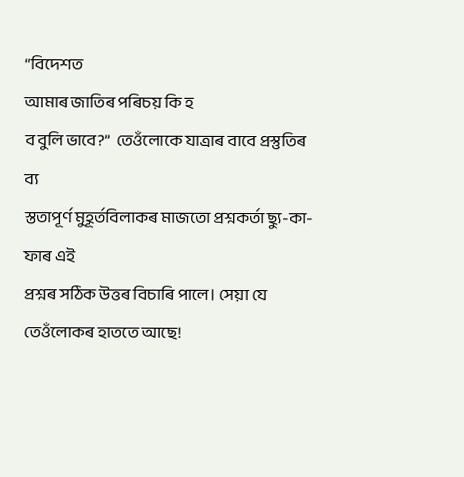“বিদেশত
আমাৰ জাতিৰ পৰিচয় কি হ
ব বুলি ভাবে‍?”  তেওঁলোকে যাত্ৰাৰ বাবে প্ৰস্তুতিৰ
ব্য
স্ততাপূৰ্ণ মুহূৰ্তবিলাকৰ মাজতো প্রশ্নকৰ্তা ছ্যু-কা-ফাৰ এই
প্ৰশ্নৰ সঠিক উত্তৰ বিচাৰি পালে। সেয়া যে তেওঁলোকৰ হাততে আছে!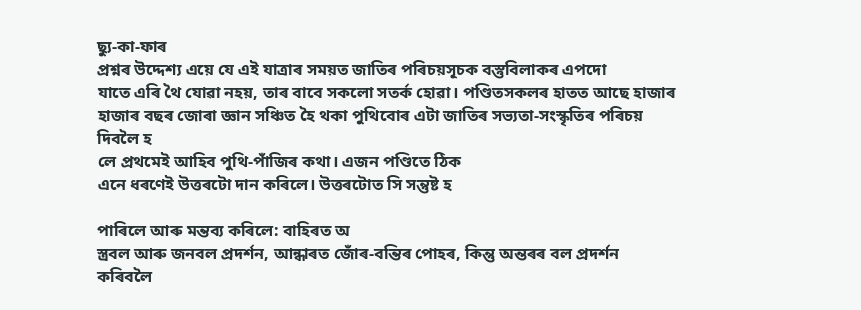ছ্যু-কা-ফাৰ
প্ৰশ্নৰ উদ্দেশ্য এয়ে যে এই যাত্ৰাৰ সময়ত জাতিৰ পৰিচয়সূচক বস্তুবিলাকৰ এপদো
যাতে এৰি থৈ যোৱা নহয়, তাৰ বাবে সকলো সতৰ্ক হোৱা। পণ্ডিতসকলৰ হাতত আছে হাজাৰ
হাজাৰ বছৰ জোৰা জ্ঞান সঞ্চিত হৈ থকা পুথিবোৰ এটা জাতিৰ সভ্যতা-সংস্কৃতিৰ পৰিচয়
দিবলৈ হ
লে প্ৰথমেই আহিব পুথি-পাঁজিৰ কথা। এজন পণ্ডিতে ঠিক
এনে ধৰণেই উত্তৰটো দান কৰিলে। উত্তৰটোত সি সন্তুষ্ট হ

পাৰিলে আৰু মন্তব্য কৰিলে: বাহিৰত অ
স্ত্ৰবল আৰু জনবল প্ৰদৰ্শন, আন্ধাৰত জোঁৰ-বন্তি‍ৰ পোহৰ, কিন্তু অন্তৰৰ বল প্ৰদৰ্শন
কৰিবলৈ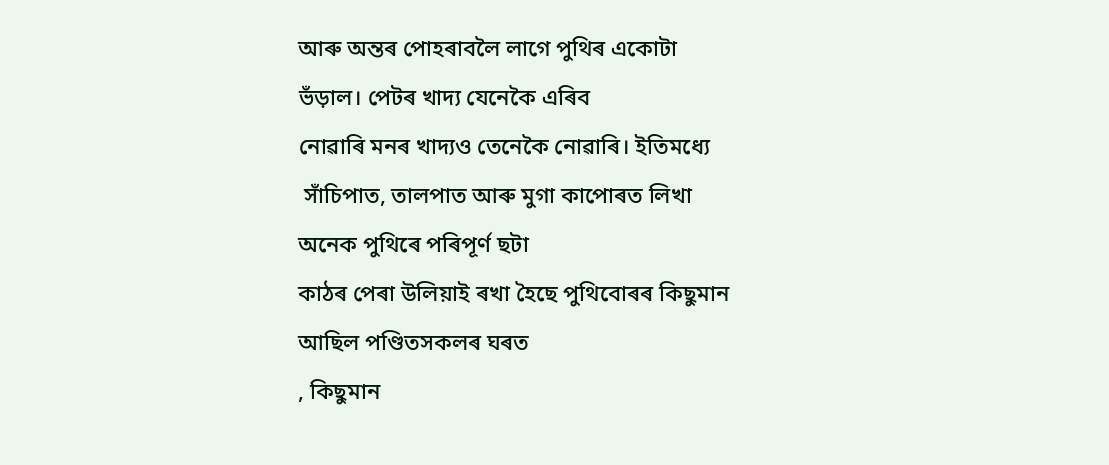আৰু অন্তৰ পোহৰাবলৈ লাগে পুথিৰ একোটা ভঁড়াল। পেটৰ খাদ্য যেনেকৈ এৰিব
নোৱাৰি মনৰ খাদ্যও তেনেকৈ নোৱাৰি। ইতিমধ্যে
 সাঁচিপাত, তালপাত আৰু মুগা কাপোৰত লিখা অনেক পুথিৰে পৰিপূৰ্ণ ছটা
কাঠৰ পেৰা উলিয়াই ৰখা হৈছে পুথিবোৰৰ কিছুমান আছিল পণ্ডিতসকলৰ ঘৰত
, কিছুমান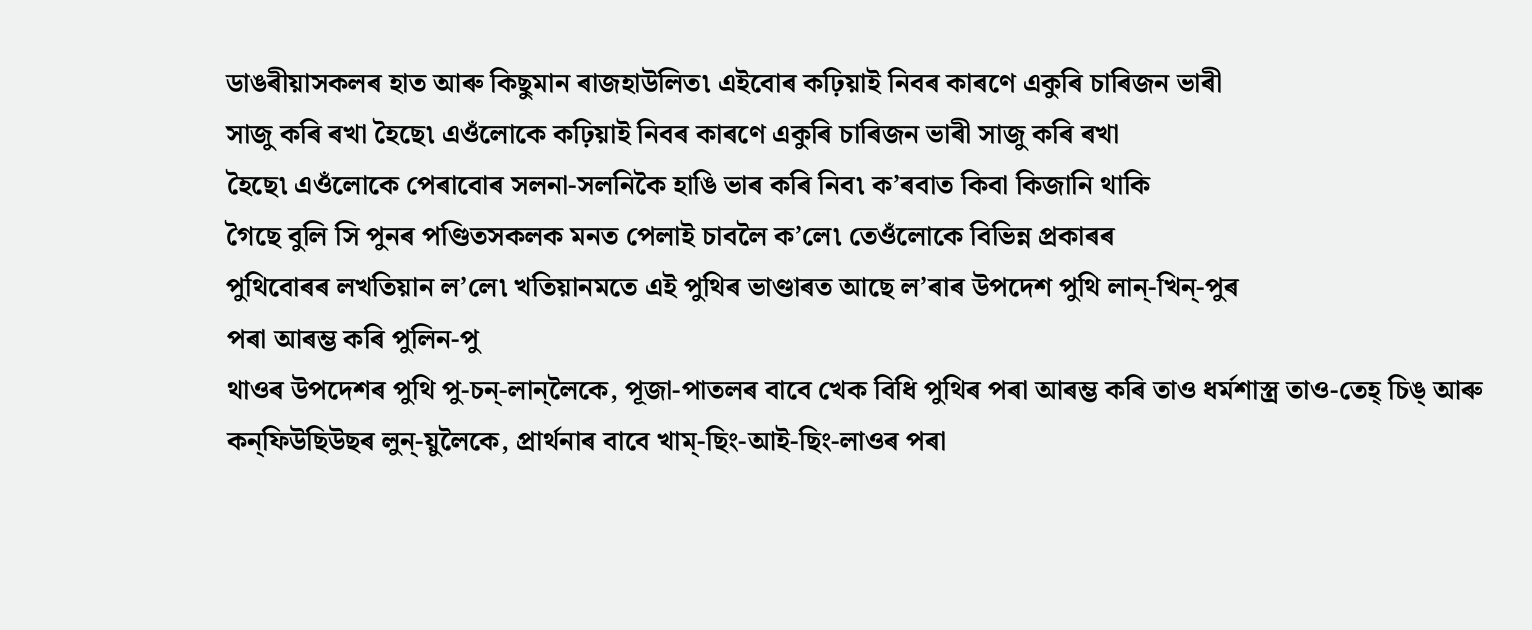ডাঙৰীয়াসকলৰ হাত আৰু কিছুমান ৰাজহাউলিত৷ এইবোৰ কঢ়িয়াই নিবৰ কাৰণে একুৰি চাৰিজন ভাৰী
সাজু কৰি ৰখা হৈছে৷ এওঁলোকে কঢ়িয়াই নিবৰ কাৰণে একুৰি চাৰিজন ভাৰী সাজু কৰি ৰখা
হৈছে৷ এওঁলোকে পেৰাবোৰ সলনা-সলনিকৈ হাঙি ভাৰ কৰি নিব৷ ক’ৰবাত কিবা কিজানি থাকি
গৈছে বুলি সি পুনৰ পণ্ডিতসকলক মনত পেলাই চাবলৈ ক’লে৷ তেওঁলোকে বিভিন্ন প্ৰকাৰৰ
পুথিবোৰৰ লখতিয়ান ল’লে৷ খতিয়ানমতে এই পুথিৰ ভাণ্ডাৰত আছে ল’ৰাৰ উপদেশ পুথি লান্‌-খিন্‌-পুৰ
পৰা আৰম্ভ কৰি পুলিন-পু
থাওৰ উপদেশৰ পুথি পু-চন্‌-লান্‌লৈকে, পূজা-পাতলৰ বাবে খেক বিধি পুথিৰ পৰা আৰম্ভ কৰি তাও ধৰ্মশাস্ত্ৰ তাও-তেহ্‌ চিঙ্‌ আৰু   কন্‌ফিউছিউছৰ লুন্‌-য়ুলৈকে, প্ৰাৰ্থনাৰ বাবে খাম্‌-ছিং-আই-ছিং-লাওৰ পৰা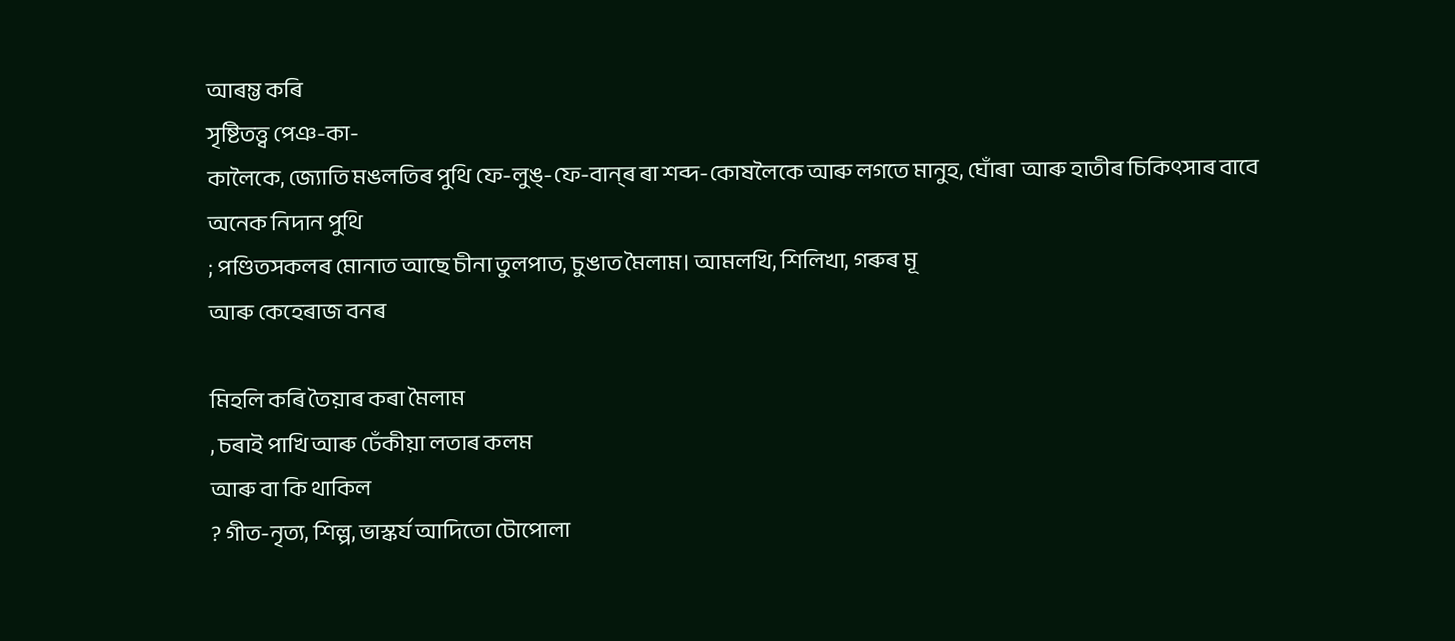আৰম্ভ কৰি
সৃষ্টিতত্ত্ব পেঞ-কা-
কালৈকে, জ্যোতি মঙলতিৰ পুথি ফে-লুঙ্‌-ফে-বান্‌ৰ ৰা শব্দ-কোষলৈকে আৰু লগতে মানুহ, ঘোঁৰা  আৰু হাতীৰ চিকিৎসাৰ বাবে
অনেক নিদান পুথি
; পণ্ডিতসকলৰ মোনাত আছে চীনা তুলপাত, চুঙাত মৈলাম। আমলখি, শিলিখা, গৰুৰ মূ
আৰু কেহেৰাজ বনৰ

মিহলি কৰি তৈয়াৰ কৰা মৈলাম
, চৰাই পাখি আৰু ঢেঁকীয়া লতাৰ কলম
আৰু বা কি থাকিল
? গীত-নৃত্য, শিল্প, ভাস্কৰ্য আদিতো টোপোলা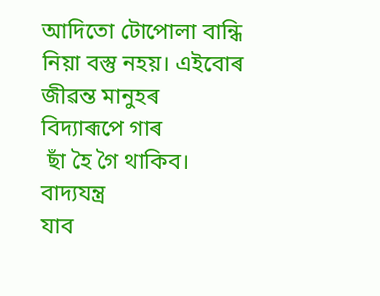আদিতো টোপোলা বান্ধি নিয়া বস্তু নহয়। এইবোৰ জীৱন্ত মানুহৰ
বিদ্যাৰূপে গাৰ
 ছাঁ হৈ গৈ থাকিব। বাদ্যযন্ত্ৰ
যাব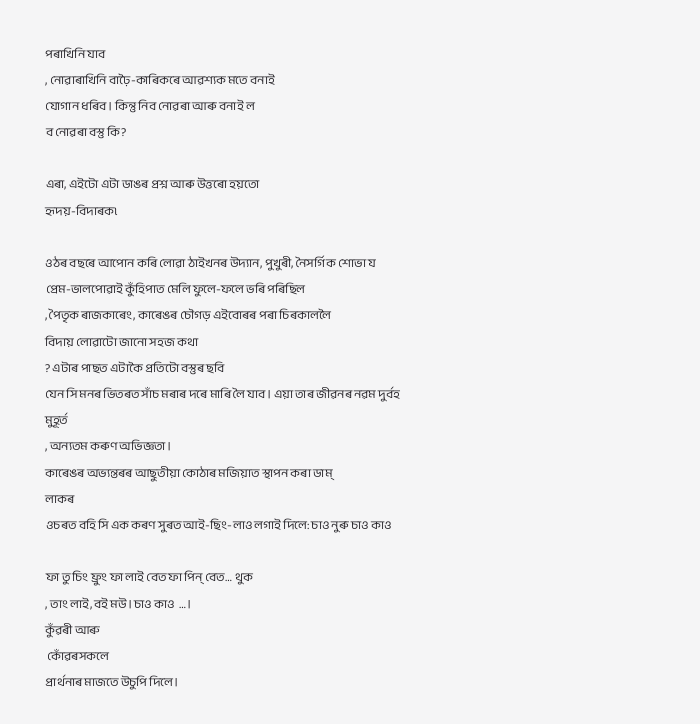পৰাখিনি যাব
, নোৱাৰাখিনি বাঢ়ৈ-কাৰিকৰে আৱশ্যক মতে বনাই
যোগান ধৰিব। কিন্তু নিব নোৱৰা আৰু বনাই ল
ব নোৱৰা বস্তু কি?

এৰা, এইটো এটা ডাঙৰ প্ৰশ্ন আৰু উত্তৰো হয়তো
হৃদয়-বিদাৰক৷

ওঠৰ বছৰে আপোন কৰি লোৱা ঠাইখনৰ উদ্যান, পুখুৰী, নৈসৰ্গিক শোভা য
প্ৰেম-ভালপোৱাই কুঁহিপাত মেলি ফুলে-ফলে ভৰি পৰিছিল
, পৈতৃক ৰাজকাৰেং, কাৰেঙৰ চৌগড় এইবোৰৰ পৰা চিৰকাললৈ
বিদায় লোৱাটো জানো সহজ কথা
? এটাৰ পাছত এটাকৈ প্ৰতিটো বস্তুৰ ছবি
যেন সি মনৰ ভিতৰত সাঁচ মৰাৰ দৰে মাৰি লৈ যাব। এয়া তাৰ জীৱনৰ নৱম দুৰ্বহ মুহূৰ্ত
, অন্যতম কৰুণ অভিজ্ঞতা।
কাৰেঙৰ অভ্যন্তৰৰ আছুতীয়া কোঠাৰ মজিয়াত স্থাপন কৰা ডাম্‌
লাকৰ
ওচৰত বহি সি এক কৰণ সুৰত আই-ছিং-লাও লগাই দিলে: চাও নুৰু চাও কাও

ফা তু চিং ফ্ৰুং ফা লাই বেত ফা পিন্‌ বেত… থুক
, তাং লাই, বই মউ। চাও কাও  …।
কুঁৱৰী আৰু
 কোঁৱৰসকলে
প্রাৰ্থনাৰ মাজতে উচুপি দিলে।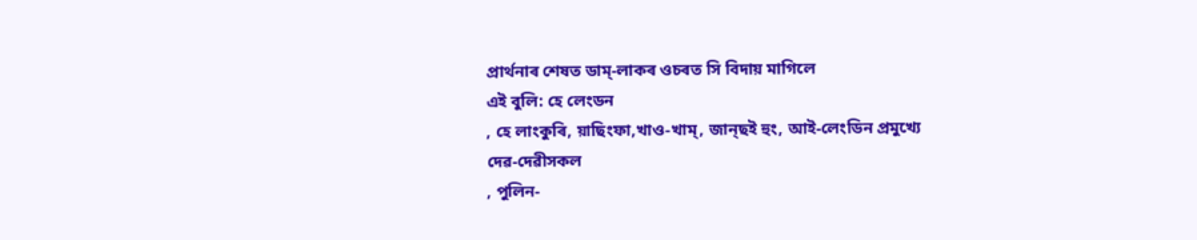প্ৰাৰ্থনাৰ শেষত ডাম্‌-লাকৰ ওচৰত সি বিদায় মাগিলে
এই বুলি: হে লেংডন
, হে লাংকুৰি, য়াছিংফা,খাও-খাম্‌, জান্‌ছই হুং, আই-লেংডিন প্ৰমুখ্যে
দেৱ-দেৱীসকল
, পুলিন-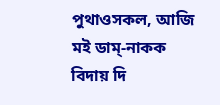পুথাওসকল, আজি মই ডাম্‌-নাকক বিদায় দি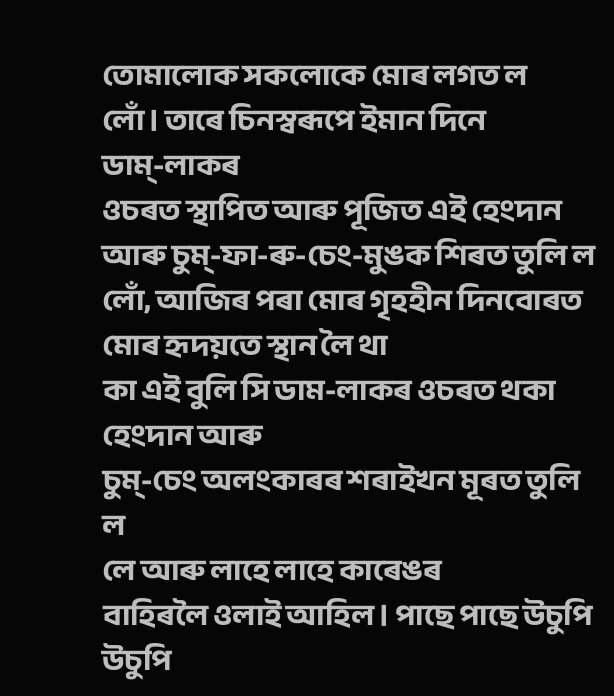তোমালোক সকলোকে মোৰ লগত ল
লোঁ। তাৰে চিনস্বৰূপে ইমান দিনে ডাম্‌-লাকৰ
ওচৰত স্থাপিত আৰু পূজিত এই হেংদান আৰু চুম্‌-ফা-ৰু-চেং-মুঙক শিৰত তুলি ল
লোঁ, আজিৰ পৰা মোৰ গৃহহীন দিনবোৰত
মোৰ হৃদয়তে স্থান লৈ থা
কা এই বুলি সি ডাম-লাকৰ ওচৰত থকা হেংদান আৰু
চুম্‌-চেং অলংকাৰৰ শৰাইখন মূৰত তুলি ল
লে আৰু লাহে লাহে কাৰেঙৰ
বাহিৰলৈ ওলাই আহিল। পাছে পাছে উচুপি উচুপি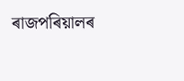ৰাজপৰিয়ালৰ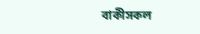বাকীসকল